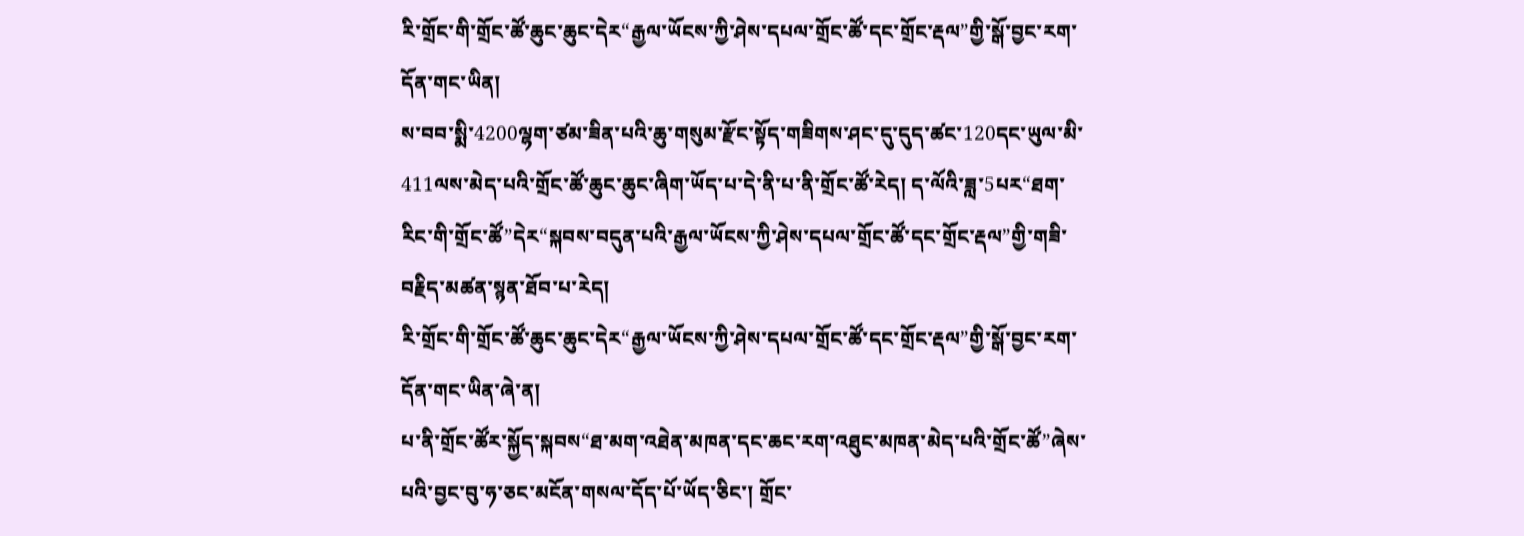རི་གྲོང་གི་གྲོང་ཚོ་ཆུང་ཆུང་དེར“རྒྱལ་ཡོངས་ཀྱི་ཤེས་དཔལ་གྲོང་ཚོ་དང་གྲོང་རྡལ”གྱི་སྒོ་བྱང་རག་དོན་གང་ཡིན།
ས་བབ་སྨི་4200ལྷག་ཙམ་ཟིན་པའི་ཆུ་གསུམ་རྫོང་སྟོད་གཟིགས་ཤང་དུ་དུད་ཚང་120དང་ཡུལ་མི་411ལས་མེད་པའི་གྲོང་ཚོ་ཆུང་ཆུང་ཞིག་ཡོད་པ་དེ་ནི་པ་ནི་གྲོང་ཚོ་རེད། ད་ལོའི་ཟླ་5པར“ཐག་རིང་གི་གྲོང་ཚོ”དེར“སྐབས་བདུན་པའི་རྒྱལ་ཡོངས་ཀྱི་ཤེས་དཔལ་གྲོང་ཚོ་དང་གྲོང་རྡལ”གྱི་གཟི་བརྗིད་མཚན་སྙན་ཐོབ་པ་རེད།
རི་གྲོང་གི་གྲོང་ཚོ་ཆུང་ཆུང་དེར“རྒྱལ་ཡོངས་ཀྱི་ཤེས་དཔལ་གྲོང་ཚོ་དང་གྲོང་རྡལ”གྱི་སྒོ་བྱང་རག་དོན་གང་ཡིན་ཞེ་ན།
པ་ནི་གྲོང་ཚོར་སྐྱོད་སྐབས“ཐ་མག་འཐེན་མཁན་དང་ཆང་རག་འཐུང་མཁན་མེད་པའི་གྲོང་ཚོ”ཞེས་པའི་བྱང་བུ་ཧ་ཅང་མངོན་གསལ་དོད་པོ་ཡོད་ཅིང་། གྲོང་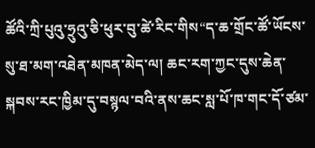ཚོའི་ཀྲི་པུའུ་ཧྲུའུ་ཅི་ཕུར་བུ་ཚེ་རིང་གིས“ད་ཆ་གྲོང་ཚོ་ཡོངས་སུ་ཐ་མག་འཐེན་མཁན་མེད་ལ། ཆང་རག་ཀྱང་དུས་ཆེན་སྐབས་རང་ཁྱིམ་དུ་བསྙལ་བའི་ནས་ཆང་སླ་པོ་ཁ་གང་དོ་ཙམ་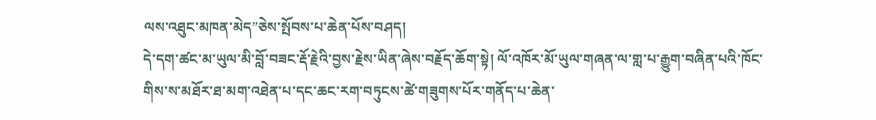ལས་འཐུང་མཁན་མེད”ཅེས་སྤོབས་པ་ཆེན་པོས་བཤད།
དེ་དག་ཚང་མ་ཡུལ་མི་བློ་བཟང་རྡོ་རྗེའི་བྱས་རྗེས་ཡིན་ཞེས་བརྗོད་ཆོག་སྟེ། ལོ་འཁོར་མོ་ཡུལ་གཞན་ལ་གླ་པ་རྒྱུག་བཞིན་པའི་ཁོང་གིས་ས་མཐོར་ཐ་མག་འཐེན་པ་དང་ཆང་རག་བཏུངས་ཚེ་གཟུགས་པོར་གནོད་པ་ཆེན་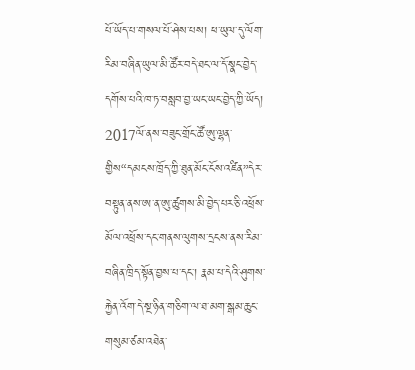པོ་ཡོད་པ་གསལ་པོ་ཤེས་པས། ཕ་ཡུལ་དུ་ལོག་རིམ་བཞིན་ཡུལ་མི་ཚོར་བདེ་ཐང་ལ་དོ་སྣང་བྱེད་དགོས་པའི་ཁ་ཏ་བསླབ་བྱ་ཡང་ཡང་བྱེད་ཀྱི་ཡོད། 2017ལོ་ནས་བཟུང་གྲོང་ཚོ་ཨུ་ལྷན་གྱིས“དམངས་ཁྲོད་ཀྱི་ཐུན་མོང་ངོས་འཛིན”དེར་བསྟུན་ནས་ཨ་ན་ཨུ་ཚུགས་མི་བྱེད་པར་ཅི་འཕྲོས་མོལ་འཕྲོས་དང་གནས་ལུགས་དྲངས་ནས་རིམ་བཞིན་ཁྲིད་སྟོན་བྱས་པ་དང་། རྣམ་པ་དེའི་ཤུགས་རྐྱེན་འོག་དེ་སྔ་ཉིན་གཅིག་ལ་ཐ་མག་སྒམ་ཆུང་གསུམ་ཙམ་འཐེན་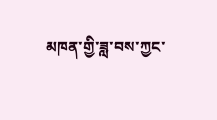མཁན་གྱི་ཟླ་བས་ཀྱང་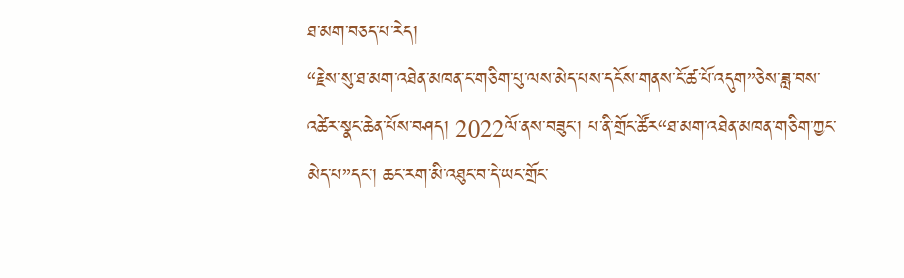ཐ་མག་བཅད་པ་རེད།
“རྗེས་སུ་ཐ་མག་འཐེན་མཁན་ང་གཅིག་པུ་ལས་མེད་པས་དངོས་གནས་ངོ་ཚ་པོ་འདུག”ཅེས་ཟླ་བས་འཚེར་སྣང་ཆེན་པོས་བཤད། 2022ལོ་ནས་བཟུང་། པ་ནི་གྲོང་ཚོར“ཐ་མག་འཐེན་མཁན་གཅིག་ཀྱང་མེད་པ”དང་། ཆང་རག་མི་འཐུང་བ་དེ་ཡང་གྲོང་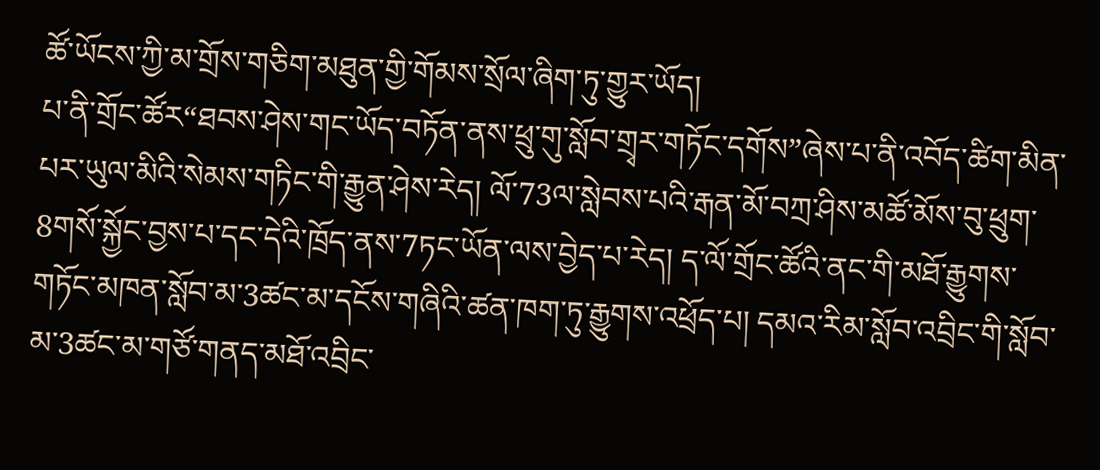ཚོ་ཡོངས་ཀྱི་མ་གྲོས་གཅིག་མཐུན་གྱི་གོམས་སྲོལ་ཞིག་ཏུ་གྱུར་ཡོད།
པ་ནི་གྲོང་ཚོར“ཐབས་ཤེས་གང་ཡོད་བཏོན་ནས་ཕྲུ་གུ་སློབ་གྲྭར་གཏོང་དགོས”ཞེས་པ་ནི་འབོད་ཚིག་མིན་པར་ཡུལ་མིའི་སེམས་གཏིང་གི་རྒྱུན་ཤེས་རེད། ལོ་73ལ་སླེབས་པའི་རྒན་མོ་བཀྲ་ཤིས་མཚོ་མོས་བུ་ཕྲུག་8གསོ་སྐྱོང་བྱས་པ་དང་དེའི་ཁྲོད་ནས་7ཏང་ཡོན་ལས་བྱེད་པ་རེད། ད་ལོ་གྲོང་ཚོའི་ནང་གི་མཐོ་རྒྱུགས་གཏོང་མཁན་སློབ་མ་3ཚང་མ་དངོས་གཞིའི་ཚན་ཁག་ཏུ་རྒྱུགས་འཕྲོད་པ། དམའ་རིམ་སློབ་འབྲིང་གི་སློབ་མ་3ཚང་མ་གཙོ་གནད་མཐོ་འབྲིང་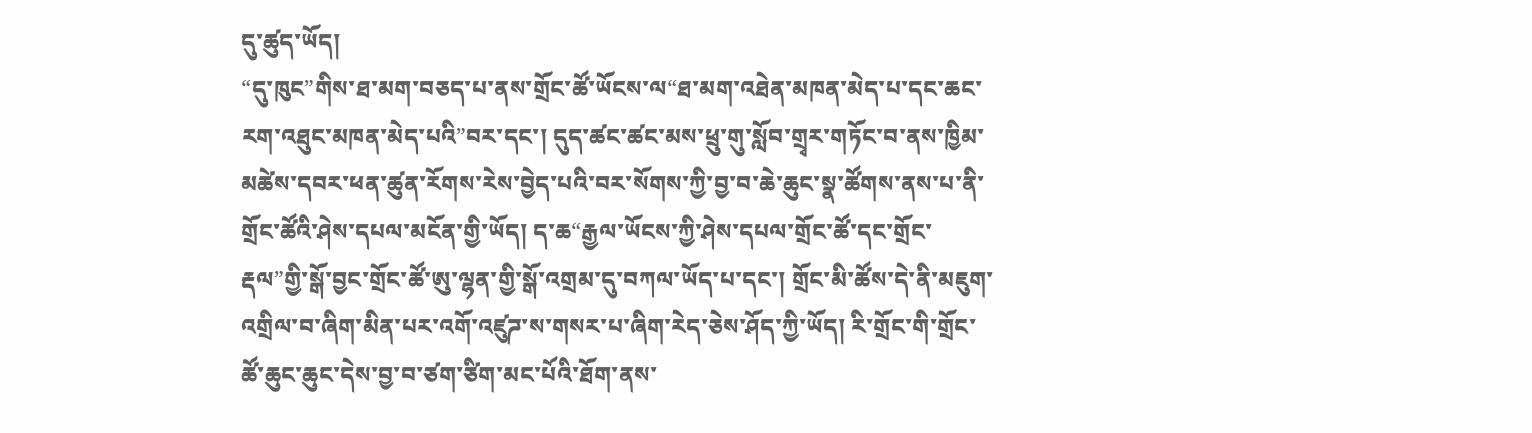དུ་ཚུད་ཡོད།
“དུ་ཁུང”གིས་ཐ་མག་བཅད་པ་ནས་གྲོང་ཚོ་ཡོངས་ལ“ཐ་མག་འཐེན་མཁན་མེད་པ་དང་ཆང་རག་འཐུང་མཁན་མེད་པའི”བར་དང་། དུད་ཚང་ཚང་མས་ཕྲུ་གུ་སློབ་གྲྭར་གཏོང་བ་ནས་ཁྱིམ་མཚེས་དབར་ཕན་ཚུན་རོགས་རེས་བྱེད་པའི་བར་སོགས་ཀྱི་བྱ་བ་ཆེ་ཆུང་སྣ་ཚོགས་ནས་པ་ནི་གྲོང་ཚོའི་ཤེས་དཔལ་མངོན་གྱི་ཡོད། ད་ཆ“རྒྱལ་ཡོངས་ཀྱི་ཤེས་དཔལ་གྲོང་ཚོ་དང་གྲོང་རྡལ”གྱི་སྒོ་བྱང་གྲོང་ཚོ་ཨུ་ལྷན་གྱི་སྒོ་འགྲམ་དུ་བཀལ་ཡོད་པ་དང་། གྲོང་མི་ཚོས་དེ་ནི་མཇུག་འགྲིལ་བ་ཞིག་མིན་པར་འགོ་འཛུཌ་ས་གསར་པ་ཞིག་རེད་ཅེས་ཤོད་ཀྱི་ཡོད། རི་གྲོང་གི་གྲོང་ཚོ་ཆུང་ཆུང་དེས་བྱ་བ་ཙག་ཙིག་མང་པོའི་ཐོག་ནས་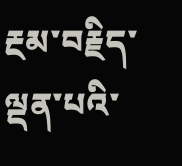རྔམ་བརྗིད་ལྡན་པའི་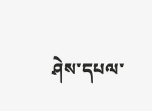ཤེས་དཔལ་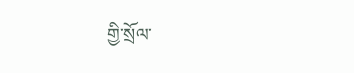གྱི་སྲོལ་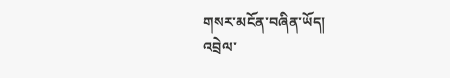གསར་མངོན་བཞིན་ཡོད།
འབྲེལ་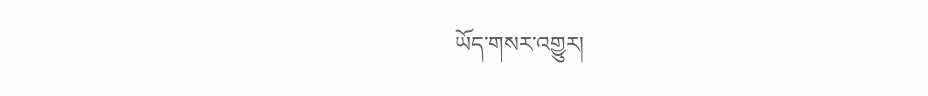ཡོད་གསར་འགྱུར།